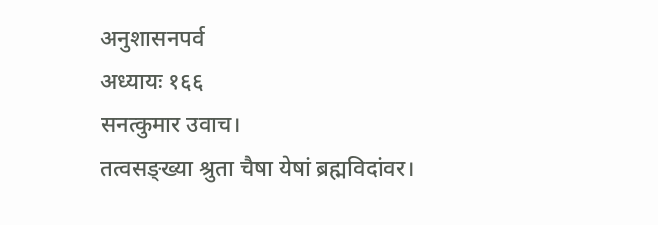अनुशासनपर्व
अध्यायः १६६
सनत्कुमार उवाच।
तत्वसङ्ख्या श्रुता चैषा येषां ब्रह्मविदांवर।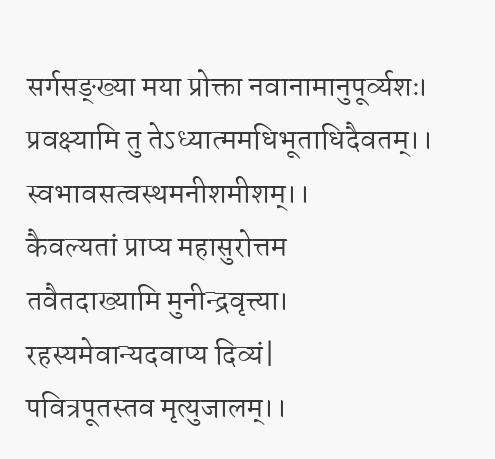सर्गसङ्ख्या मया प्रोक्ता नवानामानुपूर्व्यशः।
प्रवक्ष्यामि तु तेऽध्यात्ममधिभूताधिदैवतम्।।
स्वभावसत्वस्थमनीशमीशम्।।
कैवल्यतां प्राप्य महासुरोत्तम
तवैतदाख्यामि मुनीन्द्रवृत्त्या।
रहस्यमेवान्यदवाप्य दिव्यं|
पवित्रपूतस्तव मृत्युजालम्।।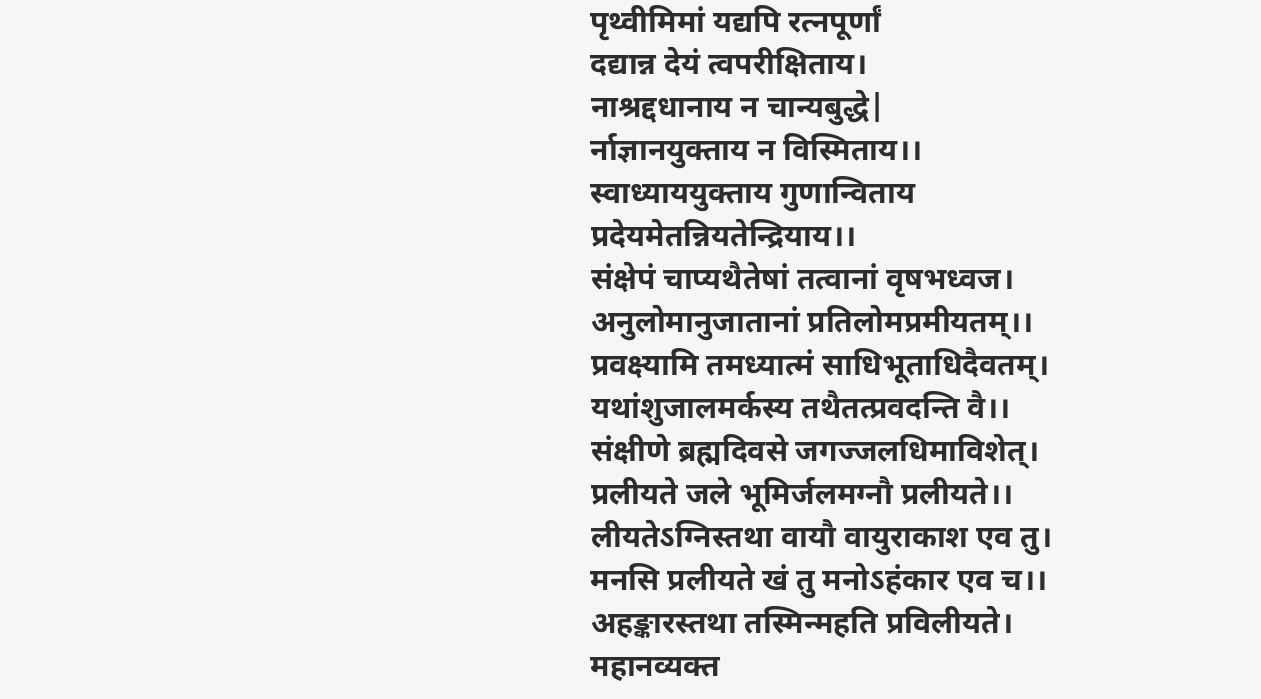पृथ्वीमिमां यद्यपि रत्नपूर्णां
दद्यान्न देयं त्वपरीक्षिताय।
नाश्रद्दधानाय न चान्यबुद्धे|
र्नाज्ञानयुक्ताय न विस्मिताय।।
स्वाध्याययुक्ताय गुणान्विताय
प्रदेयमेतन्नियतेन्द्रियाय।।
संक्षेपं चाप्यथैतेषां तत्वानां वृषभध्वज।
अनुलोमानुजातानां प्रतिलोमप्रमीयतम्।।
प्रवक्ष्यामि तमध्यात्मं साधिभूताधिदैवतम्।
यथांशुजालमर्कस्य तथैतत्प्रवदन्ति वै।।
संक्षीणे ब्रह्मदिवसे जगज्जलधिमाविशेत्।
प्रलीयते जले भूमिर्जलमग्नौ प्रलीयते।।
लीयतेऽग्निस्तथा वायौ वायुराकाश एव तु।
मनसि प्रलीयते खं तु मनोऽहंकार एव च।।
अहङ्कारस्तथा तस्मिन्महति प्रविलीयते।
महानव्यक्त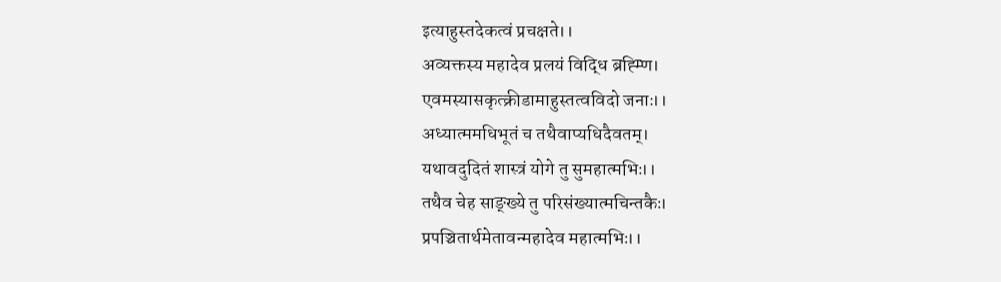इत्याहुस्तदेकत्वं प्रचक्षते।।
अव्यक्तस्य महादेव प्रलयं विद्धि ब्रह्म्णि।
एवमस्यासकृत्क्रीडामाहुस्तत्वविदो जनाः।।
अध्यात्ममधिभूतं च तथैवाप्यधिदैवतम्।
यथावदुदितं शास्त्रं योगे तु सुमहात्मभिः।।
तथैव चेह साङ्ख्ये तु परिसंख्यात्मचिन्तकैः।
प्रपञ्चितार्थमेतावन्महादेव महात्मभिः।।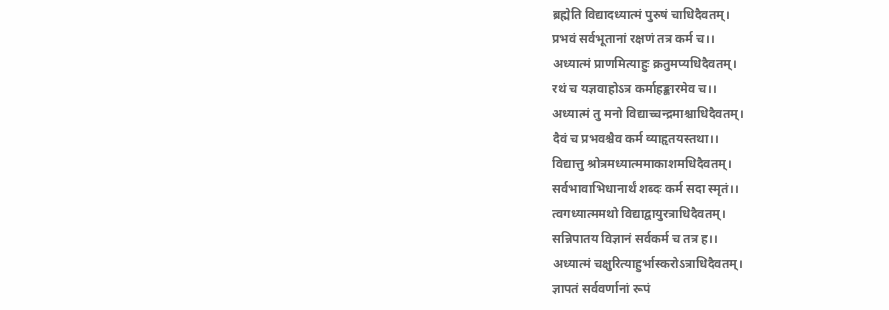ब्रह्मेति विद्यादध्यात्मं पुरुषं चाधिदैवतम्।
प्रभवं सर्वभूतानां रक्षणं तत्र कर्म च।।
अध्यात्मं प्राणमित्याहुः क्रतुमप्यधिदैवतम्।
रथं च यज्ञवाहोऽत्र कर्माहङ्कारमेव च।।
अध्यात्मं तु मनो विद्याच्चन्द्रमाश्चाधिदैवतम्।
दैवं च प्रभवश्चैव कर्म व्याहृतयस्तथा।।
विद्यात्तु श्रोत्रमध्यात्ममाकाशमधिदैवतम्।
सर्वभावाभिधानार्थं शब्दः कर्म सदा स्मृतं।।
त्वगध्यात्ममथो विद्याद्वायुरत्राधिदैवतम्।
सन्निपातय विज्ञानं सर्वकर्म च तत्र ह।।
अध्यात्मं चक्षुरित्याहुर्भास्करोऽत्राधिदैवतम्।
ज्ञापतं सर्ववर्णानां रूपं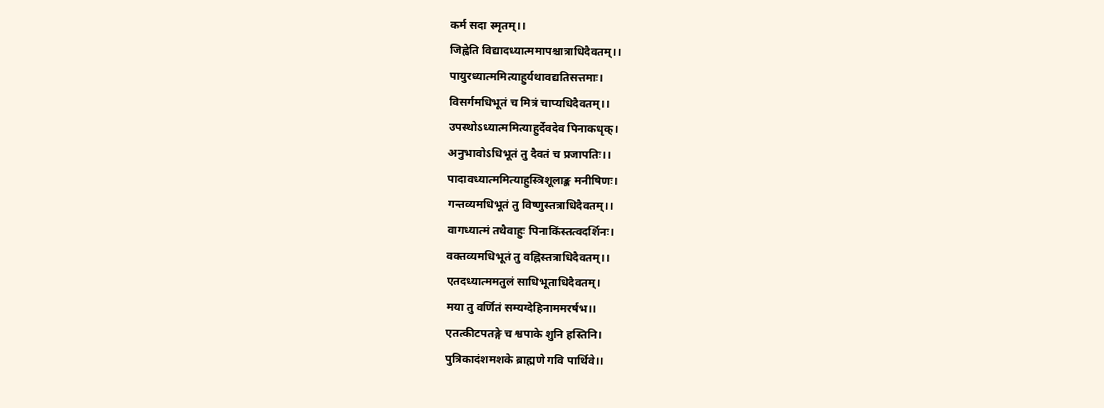कर्म सदा स्मृतम्।।
जिह्वेति विद्यादध्यात्ममापश्चात्राधिदैवतम्।।
पायुरध्यात्ममित्याहुर्यथावद्यतिसत्तमाः।
विसर्गमधिभूतं च मित्रं चाप्यधिदैवतम्।।
उपस्थोऽध्यात्ममित्याहुर्देवदेव पिनाकधृक्।
अनुभावोऽधिभूतं तु दैवतं च प्रजापतिः।।
पादावध्यात्ममित्याहुस्त्रिशूलाङ्क मनीषिणः।
गन्तव्यमधिभूतं तु विष्णुस्तत्राधिदैवतम्।।
वागध्यात्मं तथैवाहुः पिनाकिंस्तत्वदर्शिनः।
वक्तव्यमधिभूतं तु वह्निस्तत्राधिदैवतम्।।
एतदध्यात्ममतुलं साधिभूताधिदैवतम्।
मया तु वर्णितं सम्यग्देहिनाममरर्षभ।।
एतत्कीटपतङ्गे च श्वपाके शुनि हस्तिनि।
पुत्रिकादंशमशके ब्राह्मणे गवि पार्थिवे।।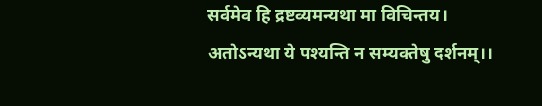सर्वमेव हि द्रष्टव्यमन्यथा मा विचिन्तय।
अतोऽन्यथा ये पश्यन्ति न सम्यक्तेषु दर्शनम्।।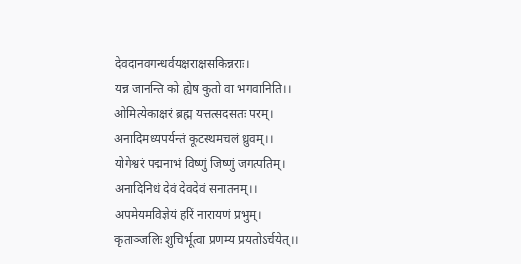देवदानवगन्धर्वयक्षराक्षसकिन्नराः।
यन्न जानन्ति को ह्येष कुतो वा भगवानिति।।
ओमित्येकाक्षरं ब्रह्म यत्तत्सदसतः परम्।
अनादिमध्यपर्यन्तं कूटस्थमचलं ध्रुवम्।।
योगेश्वरं पद्मनाभं विष्णुं जिष्णुं जगत्पतिम्।
अनादिनिधं देवं देवदेवं सनातनम्।।
अपमेयमविज्ञेयं हरिं नारायणं प्रभुम्।
कृताञ्जलिः शुचिर्भूत्वा प्रणम्य प्रयतोऽर्चयेत्।।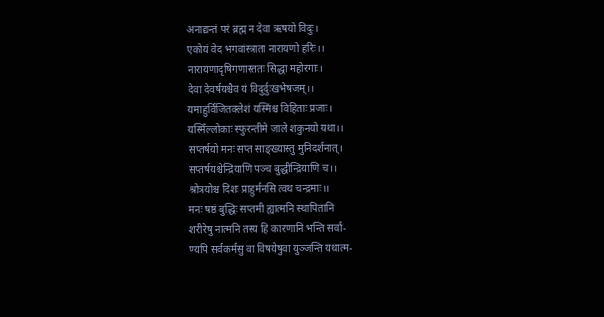अनाद्यन्तं परं ब्रह्म न देवा ऋषयो विदुः।
एकोयं वेद भगवांस्त्राता नारायणो हरिः।।
नारायणादृषिगणास्ततः सिद्धा महोरगाः।
देवा देवर्षयश्चैव यं विदुर्दुःखभेषजम्।।
यमाहुर्विजितक्लेशं यस्मिंश्च विहिताः प्रजाः।
यस्मिँल्लोकाः स्फुरन्तीमे जाले शकुनयो यथा।।
सप्तर्षयो मनः सप्त साङ्ख्यास्तु मुनिदर्शनात्।
सप्तर्षयश्चेन्द्रियाणि पञ्च बुद्धीन्द्रियाणि च।।
श्रोत्रयोश्च दिशः प्राहुर्मनसि त्वथ चन्द्रमाः।।
मनः षष्ठं बुद्धिः सप्तमी ह्यात्मनि स्थापितानि
शरीरेषु नात्मनि तस्य हि कारणानि भन्ति सर्वा-
ण्यपि सर्वकर्मसु वा विषयेषुवा युञ्जन्ति यथात्म-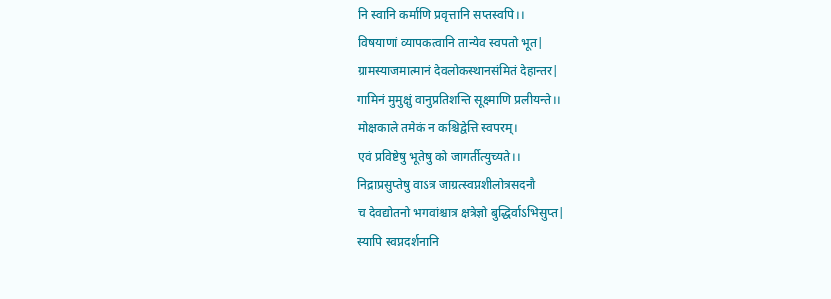नि स्वानि कर्माणि प्रवृत्तानि सप्तस्वपि।।
विषयाणां व्यापकत्वानि तान्येव स्वपतो भूत|
ग्रामस्याजमात्मानं देवलोकस्थानसंमितं देहान्तर|
गामिनं मुमुक्षुं वानुप्रतिशन्ति सूक्ष्माणि प्रलीयन्ते।।
मोक्षकाले तमेकं न कश्चिद्वेत्ति स्वपरम्।
एवं प्रविष्टेषु भूतेषु को जागर्तीत्युच्यते।।
निद्राप्रसुप्तेषु वाऽत्र जाग्रत्स्वप्नशीलोत्रसदनौ
च देवद्योतनो भगवांश्चात्र क्षत्रेज्ञो बुद्धिर्वाऽभिसुप्त|
स्यापि स्वप्नदर्शनानि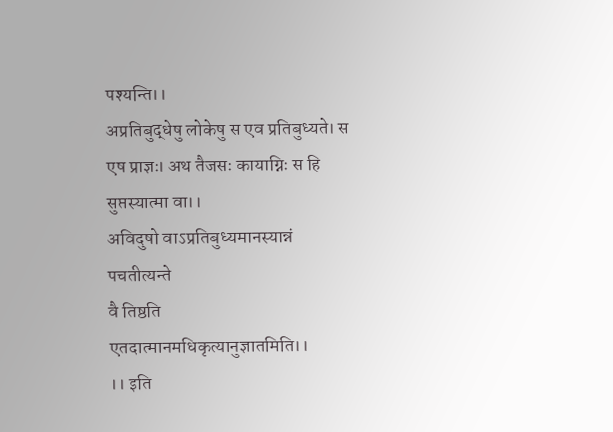पश्यन्ति।।
अप्रतिबुद्धेषु लोकेषु स एव प्रतिबुध्यते। स
एष प्राज्ञः। अथ तैजसः कायाग्निः स हि सुप्तस्यात्मा वा।।
अविदुषो वाऽप्रतिबुध्यमानस्यान्नं पचतीत्यन्ते
वै तिष्ठति एतदात्मानमधिकृत्यानुज्ञातमिति।।
।। इति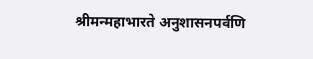श्रीमन्महाभारते अनुशासनपर्वणि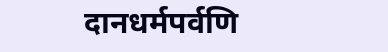दानधर्मपर्वणि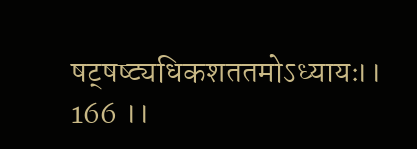षट्षष्ट्यधिकशततमोऽध्यायः।। 166 ।।